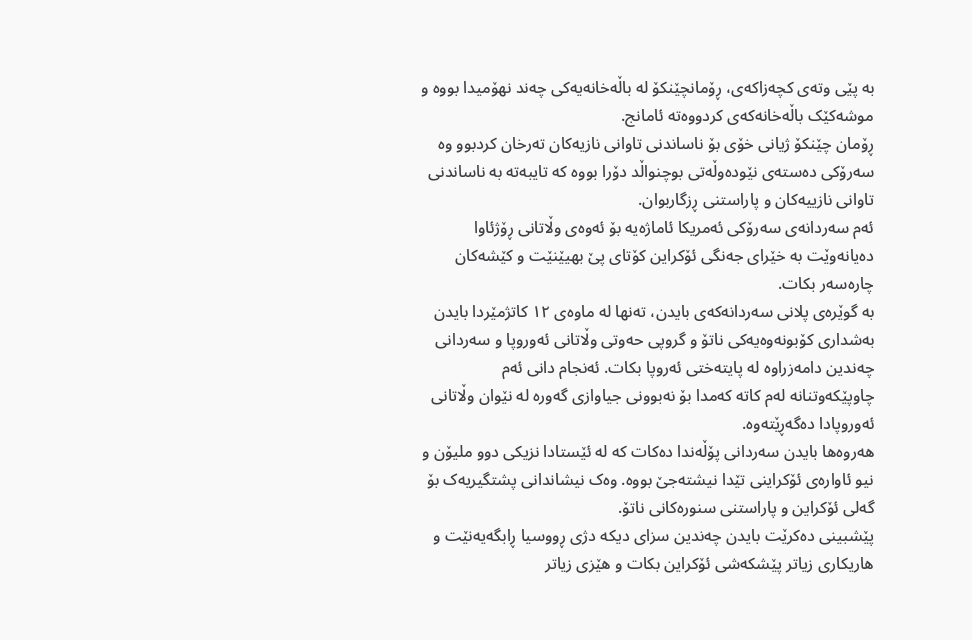بە پێی وتەی کچەزاکەی، ڕۆمانچێنکۆ لە باڵەخانەیەکی چەند نھۆمیدا بووە و موشەکێک باڵەخانەکەی کردووەتە ئامانج.
ڕۆمان چێنکۆ ژیانی خۆی بۆ ناساندنی تاوانی نازیەکان تەرخان کردبوو وە سەرۆکی دەستەی نێودەوڵەتی بوچنواڵد دۆرا بووە کە تایبەتە بە ناساندنی تاوانی نازییەکان و پاراستنی ڕزگاربوان.
ئەم سەردانەی سەرۆکی ئەمریکا ئاماژەیە بۆ ئەوەی وڵاتانی ڕۆژئاوا دەیانەوێت بە خێرای جەنگی ئۆکراین کۆتای پێ بھیێنێت و کێشەکان چارەسەر بکات.
بە گوێرەی پلانی سەردانەکەی بایدن، تەنھا لە ماوەی ١٢ کاتژمێردا بایدن بەشداری کۆبونەوەیەکی ناتۆ و گروپی حەوتی وڵاتانی ئەوروپا و سەردانی چەندین دامەزراوە لە پایتەختی ئەروپا بکات. ئەنجام دانی ئەم چاوپێکەوتنانە لەم کاتە کەمدا بۆ نەبوونی جیاوازی گەورە لە نێوان وڵاتانی ئەوروپادا دەگەڕێتەوە.
ھەروەھا بایدن سەردانی پۆڵەندا دەکات کە لە ئێستادا نزیکی دوو ملیۆن و نیو ئاوارەی ئۆکراینی تێدا نیشتەجێ بووە. وەک نیشاندانی پشتگیریەک بۆ گەلی ئۆکراین و پاراستنی سنورەکانی ناتۆ.
پێشبینی دەکرێت بایدن چەندین سزای دیکە دژی ڕووسیا ڕابگەیەنێت و ھاریکاری زیاتر پێشکەشی ئۆکراین بکات و ھێزی زیاتر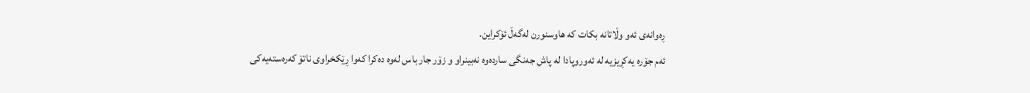ڕەوانەی ئەو وڵاتانە بکات کە ھاوسنورن لەگەڵ ئۆکراین.
ئەم جۆرە یەکڕیزیە لە ئەوروپادا لە پاش جەنگی ساردەوە نەبینراو و زۆر جار باس لەوە دەکرا کەوا ڕێکخراوی ناتۆ کەرەستەیەکی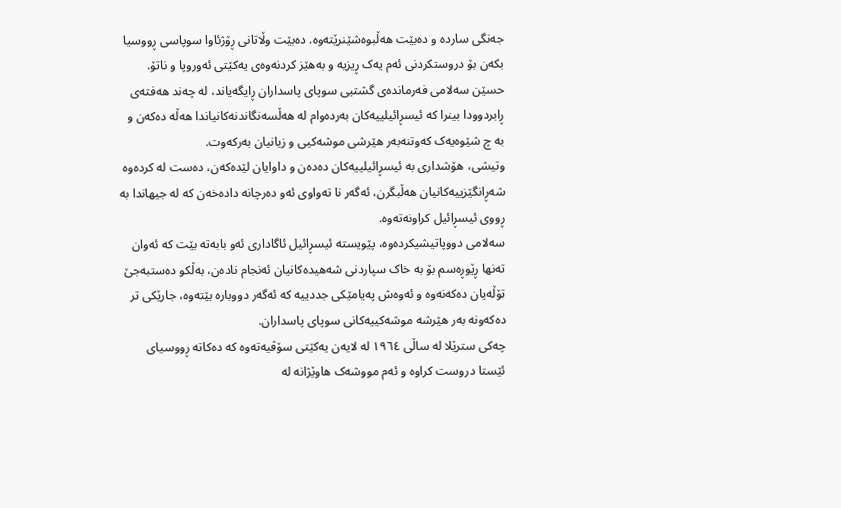جەنگی ساردە و دەبێت ھەڵبوەشێنرێتەوە. دەبێت وڵاتانی ڕۆژئاوا سوپاسی ڕووسیا بکەن بۆ دروستکردنی ئەم یەک ڕیزیە و بەھێز کردنەوەی یەکێتی ئەوروپا و ناتۆ.
حسێن سەلامی فەرماندەی گشتیی سوپای پاسداران ڕایگەیاند، لە چەند ھەفتەی ڕابردوودا بینرا کە ئیسڕائیلییەکان بەردەوام لە ھەڵسەنگاندنەکانیاندا ھەڵە دەکەن و بە چ شێوەیەک کەوتنەبەر ھێرشی موشەکیی و زیانیان بەرکەوت.
وتیشی، ھۆشداری بە ئیسڕائیلییەکان دەدەن و داوایان لێدەکەن، دەست لە کردەوە شەڕانگێزییەکانیان ھەڵبگرن، ئەگەر نا تەواوی ئەو دەرچانە دادەخەن کە لە جیھاندا بە ڕووی ئیسڕائیل کراونەتەوە.
سەلامی دووپاتیشیکردەوە، پێویستە ئیسڕائیل ئاگاداری ئەو بابەتە بێت کە ئەوان تەنھا ڕێوڕەسم بۆ بە خاک سپاردنی شەھیدەکانیان ئەنجام نادەن، بەڵکو دەستبەجێ تۆڵەیان دەکەنەوە و ئەوەش پەیامێکی جددییە کە ئەگەر دووبارە بێتەوە، جارێکی تر دەکەونە بەر ھێرشە موشەکییەکانی سوپای پاسداران.
چەکی سترێلا لە ساڵی ١٩٦٤ لە لایەن یەکێتی سۆڤیەتەوە کە دەکاتە ڕووسیای ئێستا دروست کراوە و ئەم مووشەک هاوێژانە لە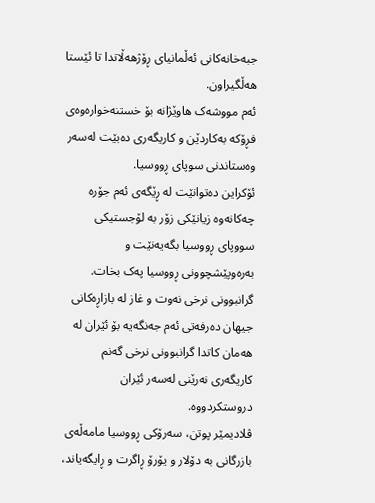جبەخانەکانی ئەڵمانیای ڕۆژهەڵاتدا تا ئێستا هەڵگیراون.
ئەم مووشەک هاوێژانە بۆ خستنەخوارەوەی فڕۆکە بەکاردێن و کاریگەری دەبێت لەسەر وەستاندنی سوپای ڕووسیا.
ئۆکراین دەتوانێت لە ڕێگەی ئەم جۆرە چەکانەوە زیانێکی زۆر بە لۆجستیکی سووپای ڕووسیا بگەیەنێت و بەرەوپێشچوونی ڕووسیا پەک بخات.
گرانبوونی نرخی نەوت و غاز لە بازاڕەکانی جیھان دەرفەتی ئەم جەنگەیە بۆ ئێران لە ھەمان کاتدا گرانبوونی نرخی گەنم کاریگەری نەرێنی لەسەر ئێران دروستکردووە.
ڤلادیمێر پوتن، سەرۆکی ڕووسیا مامەڵەی بازرگانی بە دۆلار و یۆرۆ ڕاگرت و ڕایگەیاند،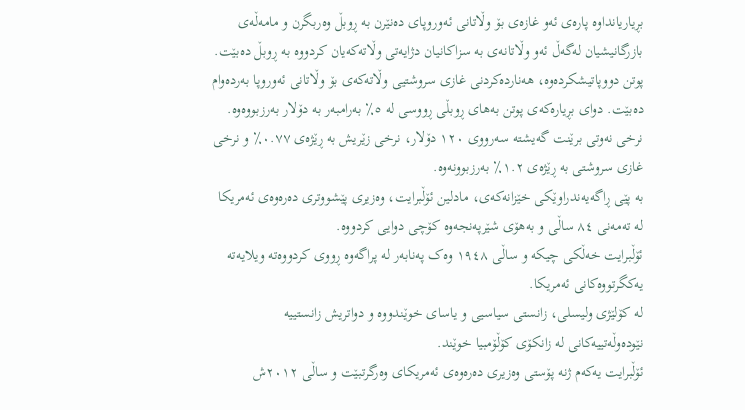بڕیاریانداوە پارەی ئەو غازەی بۆ وڵاتانی ئەوروپای دەنێرن بە ڕوبڵ وەربگرن و مامەڵەی بازرگانیشیان لەگەڵ ئەو وڵاتانەی بە سزاکانیان دژایەتی وڵاتەکەیان کردووە بە ڕوبڵ دەبێت.
پوتن دووپاتیشکردەوە، ھەناردەکردنی غازی سروشتیی وڵاتەکەی بۆ وڵاتانی ئەوروپا بەردەوام دەبێت. دوای بڕیارەکەی پوتن بەھای ڕوبڵی ڕووسی لە ٥٪ بەرامبەر بە دۆلار بەرزبووەوە.
نرخی نەوتی برێنت گەیشتە سەرووی ١٢٠ دۆلار، نرخی زێریش بە ڕێژەی ٠.٧٧٪ و نرخی غازی سروشتی بە ڕێژەی ١.٢٪ بەرزبوونەوە.
بە پێی ڕاگەیەندراوێکی خێزانەکەی، مادلین ئۆڵبرایت، وەزیری پێشووتری دەرەوەی ئەمریکا لە تەمەنی ٨٤ ساڵی و بەھۆی شێرپەنجەوە کۆچی دوایی کردووە.
ئۆڵبرایت خەڵکی چیکە و ساڵی ١٩٤٨ وەک پەنابەر لە پراگەوە ڕووی کردووەتە ویلایەتە یەکگرتووەکانی ئەمریکا.
لە کۆلێژی ولیسلی، زانستی سیاسیی و یاسای خوێندووە و دواتریش زانستییە نێودەوڵەتییەکانی لە زانکۆی کۆڵۆمبیا خوێند.
ئۆڵبرایت یەکەم ژنە پۆستی وەزیری دەرەوەی ئەمریکای وەرگرتبێت و ساڵی ٢٠١٢ش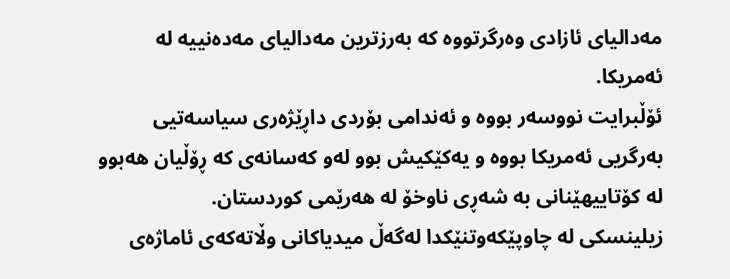مەدالیای ئازادی وەرگرتووە کە بەرزترین مەدالیای مەدەنییە لە ئەمریکا.
ئۆڵبرایت نووسەر بووە و ئەندامی بۆردی داڕێژەری سیاسەتیی بەرگریی ئەمریکا بووە و یەکێکیش بوو لەو کەسانەی کە ڕۆڵیان ھەبوو لە کۆتاییھێنانی بە شەڕی ناوخۆ لە ھەرێمی کوردستان.
زیلینسکی لە چاوپێکەوتنێکدا لەگەڵ میدیاکانی وڵاتەکەی ئاماژەی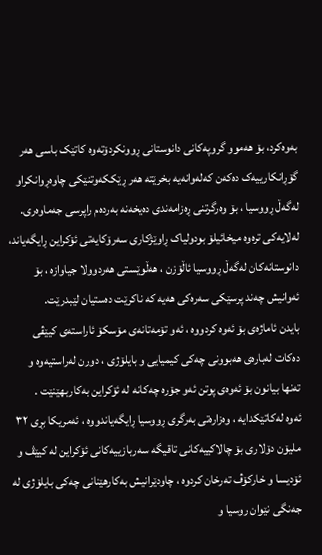بەوەکرد، بۆ ھەموو گروپەکانی دانوستانی ڕوونکردۆتەوە کاتێک باسی ھەر گۆڕانکارییەک دەکەن کەلەوانەیە بخرێتە ھەر ڕێککەوتنێکی چاوەڕوانکراو لەگەڵ ڕووسیا ، بۆ وەرگرتنی ڕەزامەندی دەیخەنە بەردەم راپرسی جەماوەری.
لەلایەکی ترەوە میخائیلۆ بودولیاک ڕاوێژکاری سەرۆکایەتی ئۆکراین ڕایگەیاند، دانوستانەکان لەگەڵ ڕووسیا ئاڵۆزن ، ھەڵوێستی ھەردوولا جیاوازە ، بۆ ئەوانیش چەند پرسێکی سەرەکی ھەیە کە ناکرێت دەستیان لێبدرێت.
بایدن ئاماژەی بۆ ئەوە کردووە ، ئەو تۆمەتانەی مۆسکۆ ئاراستەی کیێڤی دەکات لەبارەی ھەبوونی چەکی کیمیایی و بایلۆژی ، دورن لەراستیەوە و تەنھا بیانون بۆ ئەوەی پوتن ئەو جۆرە چەکانە لە ئۆکراین بەکاربھێنێت .
ئەوە لەکاتێکدایە ، وەزارەتی بەرگری ڕووسیا ڕایگەیاندووە ، ئەمریکا بڕی ٣٢ ملیۆن دۆلاری بۆ چالاکییەکانی تاقیگە سەربازییەکانی ئۆکراین لە کیێڤ و ئۆدیسا و خارکۆڤ تەرخان کردوە ، چاودێرانیش بەکارھێنانی چەکی بایلۆژی لە جەنگی نێوان روسیا و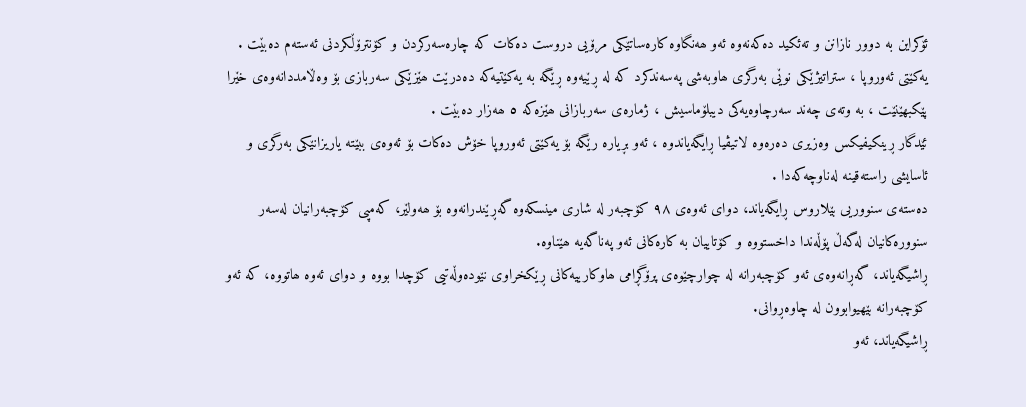ئۆکراین بە دوور نازانن و تەئکید دەکەنەوە ئەو ھەنگاوە کارەساتێکی مرۆیی دروست دەکات کە چارەسەرکردن و کۆنترۆڵکردنی ئەستەم دەبێت .
یەکێتی ئەوروپا ، ستراتیژێکی نوێی بەرگری ھاوبەشی پەسەندکرد کە لە ڕێیەوە ڕێگە بە یەکێتیەکە دەدرێت ھێزێکی سەربازی بۆ وەڵامددانەوەی خێرا پێکبھێنێت ، بە وتەی چەند سەرچاوەیەکی دیبلۆماسیش ، ژمارەی سەربازانی ھێزەکە ٥ ھەزار دەبێت .
ئێدگار ڕینکیفیکس وەزیری دەرەوە لاتیڤیا ڕایگەیاندوە ، ئەو بڕیارە رێگە بۆ یەکێتی ئەوروپا خۆش دەکات بۆ ئەوەی ببێتە یاریزانێکی بەرگری و ئاسایشی راستەقینە لەناوچەکەدا .
دەستەی سنووریی بێلاروس ڕایگەیاند، دوای ئەوەی ٩٨ کۆچبەر لە شاری مینسکەوە گەڕێندرانەوە بۆ ھەولێر، کەمپی کۆچبەرانیان لەسەر سنوورەکانیان لەگەڵ پۆڵەندا داخستووە و کۆتاییان بە کارەکانی ئەو پەناگەیە ھێناوە.
ڕاشیگەیاند، گەڕانەوەی ئەو کۆچبەرانە لە چوارچێوەی پرۆگڕامی ھاوکارییەکانی ڕێکخراوی نێودەوڵەتیی کۆچدا بووە و دوای ئەوە ھاتووە، کە ئەو کۆچبەرانە بێھیوابوون لە چاوەڕوانی.
ڕاشیگەیاند، ئەو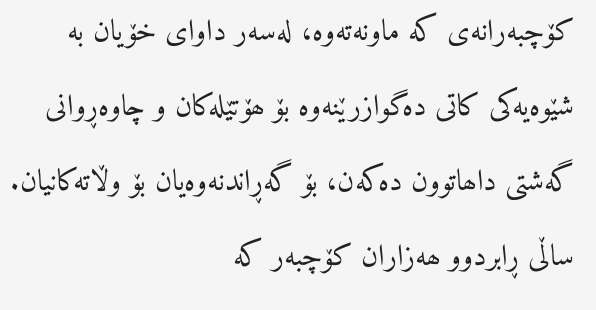کۆچبەرانەی کە ماونەتەوە، لەسەر داوای خۆیان بە شێوەیەکی کاتی دەگوازرێنەوە بۆ ھۆتێلەکان و چاوەڕوانی گەشتی داھاتوون دەکەن، بۆ گەڕاندنەوەیان بۆ وڵاتەکانیان.
ساڵی ڕابردوو ھەزاران کۆچبەر کە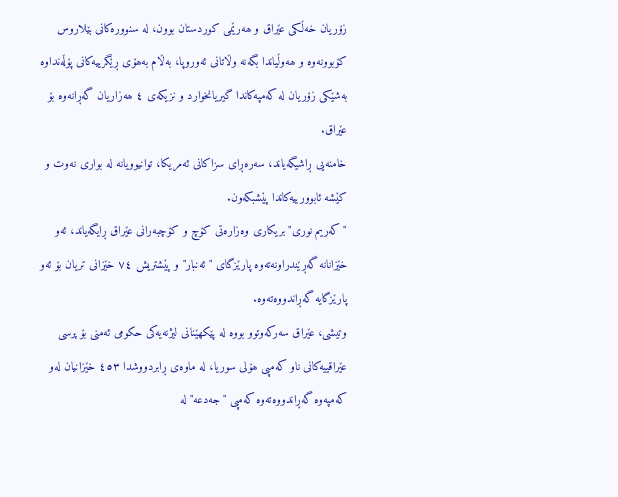زۆریان خەڵکی عێراق و ھەرێمی کوردستان بوون، لە سنوورەکانی بێلاروس کۆبوونەوە و ھەوڵیاندا بگەنە وڵاتانی ئەوروپا، بەڵام بەھۆی ڕێگرییەکانی پۆڵەنداوە بەشێکی زۆریان لە کەمپەکاندا گیریانخوارد و نزیکەی ٤ ھەزاریان گەڕانەوە بۆ عێراق.
خامنەیی ڕاشیگەیاند، سەرەڕای سزاکانی ئەمریکا، توانیوویانە لە بواری نەوت و کێشە ئابوورییەکاندا پێشبکەون.
"کەریم نوری" بریکاری وەزارەتی کۆچ و کۆچبەرانی عێراق ڕایگەیاند، ئەو خێزانانە گەڕێندراونەتەوە پارێزگای "ئەنبار" و پێشتریش ٧٤ خێزانی تریان بۆ ئەو پارێزگایە گەڕاندووەتەوە.
وتیشی، عێراق سەرکەوتوو بووە لە پێکھێنانی لیژنەیەکی حکومی ئەمنی بۆ پرسی عێراقییەکانی ناو کەمپی ھۆلی سوریا، لە ماوەی ڕابردووشدا ٤٥٣ خێزانیان لەو کەمپەوە گەڕاندووەتەوە کەمپی "جەدعە" لە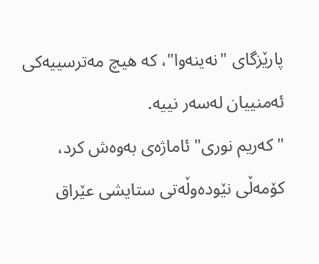پارێزگای "نەینەوا"، کە ھیچ مەترسییەکی ئەمنییان لەسەر نییە.
"کەریم نوری" ئاماژەی بەوەش کرد، کۆمەڵی نێودەوڵەتی ستایشی عێراق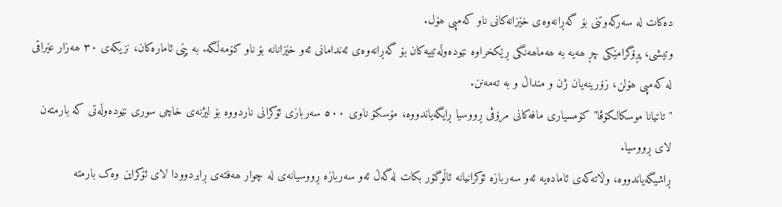دەکات لە سەرکەوتنی بۆ گەڕانەوەی خێزانەکانی ناو کەمپی ھۆل.
وتیشی، پڕۆگرامێکی چڕ ھەیە بە ھەماھەنگی ڕێکخراوە نێودەوڵەتییەکان بۆ گەڕانەوەی ئەندامانی ئەو خێزانانە بۆ ناو کۆمەڵگە. بە پێی ئامارەکان، نزیکەی ٣٠ ھەزار عێراقی لە کەمپی ھۆلن، زۆرینەیان ژن و منداڵ و بە تەمەنن.
"تاتیانا موسکالکۆڤا" کۆمسیاری مافەکانی مرۆڤی ڕووسیا ڕایگەیاندووە، مۆسکۆ ناوی ٥٠٠ سەربازی ئۆکرانی ناردووە بۆ لیژنەی خاچی سوری نێودەوڵەتی کە بارمتەن لای ڕووسیا.
ڕاشیگەیاندووە، وڵاتەکەی ئامادەیە ئەو سەربازە ئۆکرانیانە ئاڵوگۆر بکات لەگەڵ ئەو سەربازە ڕووسیانەی لە چوار ھەفتەی ڕابردوودا لای ئۆکراین وەک بارمتە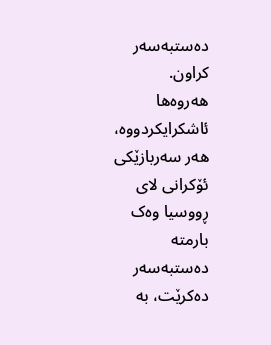دەستبەسەر کراون.
ھەروەھا ئاشکرایکردووە، ھەر سەربازێکی ئۆکرانی لای ڕووسیا وەک بارمتە دەستبەسەر دەکرێت، بە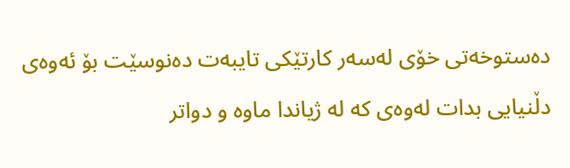دەستوخەتی خۆی لەسەر کارتێکی تایبەت دەنوسێت بۆ ئەوەی دڵنیایی بدات لەوەی کە لە ژیاندا ماوە و دواتر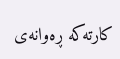کارتەکە ڕەوانەی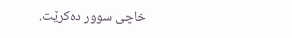خاچی سوور دەکرێت.